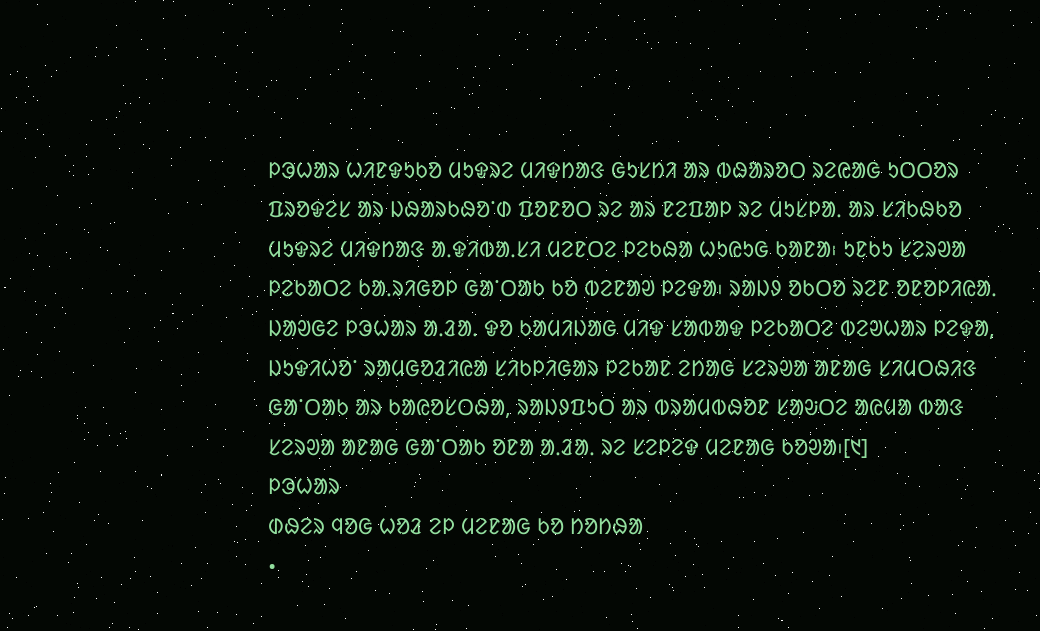ᱞᱳᱦᱟᱨ ᱦᱤᱱᱫᱩᱠᱚ ᱢᱩᱫᱨᱮ ᱢᱤᱫᱴᱟᱝ ᱜᱩᱥᱴᱤ ᱟᱨ ᱵᱷᱟᱨᱚᱛ ᱨᱮᱭᱟᱜ ᱩᱛᱛᱚᱨ ᱯᱨᱚᱫᱮᱥ ᱟᱨ ᱡᱷᱟᱨᱠᱷᱚᱸᱰ ᱯᱚᱱᱚᱛ ᱨᱮ ᱟᱨ ᱱᱮᱯᱟᱞ ᱨᱮ ᱢᱩᱥᱞᱟᱹ ᱟᱨ ᱥᱤᱠᱷᱠᱚ ᱢᱩᱫᱨᱮ ᱢᱤᱫᱴᱟᱝ ᱟᱹᱫᱤᱵᱟᱹᱥᱤ ᱢᱮᱱᱛᱮ ᱞᱮᱠᱷᱟ ᱦᱩᱭᱩᱜ ᱠᱟᱱᱟ᱾ ᱩᱱᱠᱩ ᱥᱮᱨᱣᱟ ᱞᱮᱠᱟᱛᱮ ᱠᱟᱹᱨᱤᱜᱚᱞ ᱜᱟᱸᱛᱟᱠ ᱠᱚ ᱵᱮᱱᱟᱣ ᱞᱮᱫᱟ᱾ ᱨᱟᱡᱽ ᱚᱠᱛᱚ ᱨᱮᱱ ᱚᱱᱚᱞᱤᱭᱟᱹ ᱡᱟᱣᱜᱮ ᱞᱳᱦᱟᱨ ᱟᱹᱲᱟᱹ ᱫᱚ ᱠᱟᱢᱤᱡᱟᱜ ᱢᱤᱫ ᱥᱟᱵᱟᱫ ᱞᱮᱠᱟᱛᱮ ᱵᱮᱣᱦᱟᱨ ᱞᱮᱫᱟ, ᱡᱩᱫᱤᱦᱚᱸ ᱨᱟᱢᱜᱚᱲᱤᱭᱟ ᱥᱤᱠᱞᱤᱜᱟᱨ ᱞᱮᱠᱟᱱ ᱮᱴᱟᱜ ᱥᱮᱨᱣᱟ ᱟᱱᱟᱜ ᱥᱤᱢᱛᱷᱤᱝ ᱜᱟᱸᱛᱟᱠ ᱟᱨ ᱠᱟᱭᱚᱥᱛᱷᱟ, ᱨᱟᱡᱽᱯᱩᱛ ᱟᱨ ᱵᱨᱟᱢᱵᱷᱚᱱ ᱥᱟᱶᱛᱮ ᱟᱭᱢᱟ ᱵᱟᱝ ᱥᱮᱨᱣᱟ ᱟᱱᱟᱜ ᱜᱟᱸᱛᱟᱠ ᱚᱱᱟ ᱟᱹᱲᱟᱹ ᱨᱮ ᱥᱮᱞᱮᱫ ᱢᱮᱱᱟᱜ ᱠᱚᱣᱟ᱾[᱑]
ᱞᱳᱦᱟᱨ
ᱰᱷᱮᱨ ᱧᱚᱜ ᱦᱚᱲ ᱮᱞ ᱢᱮᱱᱟᱜ ᱠᱚ ᱴᱚᱴᱷᱟ
•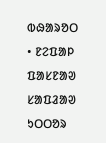ᱵᱷᱟᱨᱚᱛ • ᱱᱮᱯᱟᱞ
ᱯᱟᱥᱱᱟᱣ ᱥᱟᱯᱲᱟᱣ
ᱩᱛᱛᱚᱨ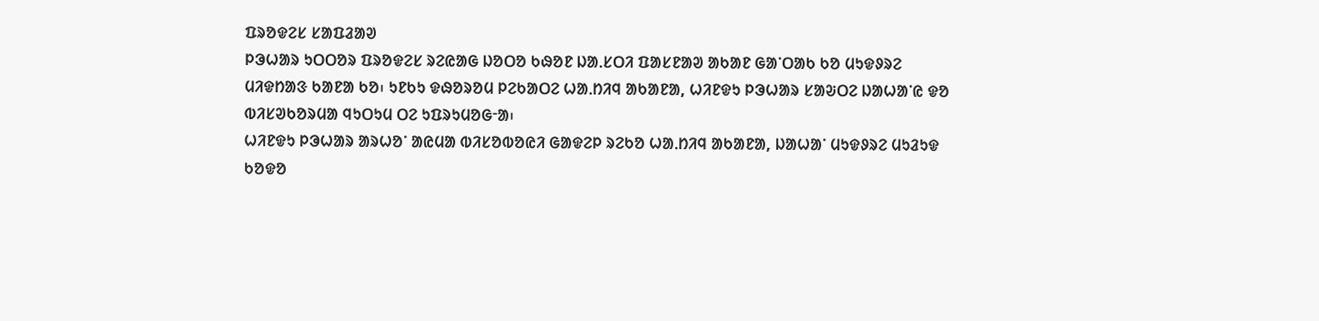ᱯᱨᱚᱫᱮᱥ ᱥᱟᱯᱲᱟᱣ
ᱞᱳᱦᱟᱨ ᱩᱛᱛᱚᱨ ᱯᱨᱚᱫᱮᱥ ᱨᱮᱭᱟᱜ ᱡᱚᱛᱚ ᱠᱷᱚᱱ ᱡᱟᱹᱥᱛᱤ ᱯᱟᱥᱱᱟᱣ ᱟᱠᱟᱱ ᱜᱟᱸᱛᱟᱠ ᱠᱚ ᱢᱩᱫᱽᱨᱮ ᱢᱤᱫᱴᱟᱝ ᱠᱟᱱᱟ ᱠᱚ᱾ ᱩᱱᱠᱩ ᱫᱷᱚᱨᱚᱢ ᱞᱮᱠᱟᱛᱮ ᱦᱟᱹᱴᱤᱧ ᱟᱠᱟᱱᱟ, ᱦᱤᱱᱫᱩ ᱞᱳᱦᱟᱨ ᱥᱟᱶᱛᱮ ᱡᱟᱦᱟᱸᱭ ᱫᱚ ᱵᱤᱥᱣᱠᱚᱨᱢᱟ ᱧᱩᱛᱩᱢ ᱛᱮ ᱩᱯᱨᱩᱢᱚᱜᱼᱟ᱾
ᱦᱤᱱᱫᱩ ᱞᱳᱦᱟᱨ ᱟᱨᱦᱚᱸ ᱟᱭᱢᱟ ᱵᱤᱥᱚᱵᱚᱭᱤ ᱜᱟᱫᱮᱞ ᱨᱮᱠᱚ ᱦᱟᱹᱴᱤᱧ ᱟᱠᱟᱱᱟ, ᱡᱟᱦᱟᱸ ᱢᱩᱫᱽᱨᱮ ᱢᱩᱲᱩᱫ ᱠᱚᱫᱚ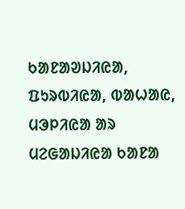ᱠᱟᱱᱟᱣᱡᱤᱭᱟ, ᱯᱩᱨᱵᱤᱭᱟ, ᱵᱟᱦᱟᱭ, ᱢᱳᱞᱤᱭᱟ ᱟᱨ ᱢᱮᱜᱟᱡᱤᱭᱟ ᱠᱟᱱᱟ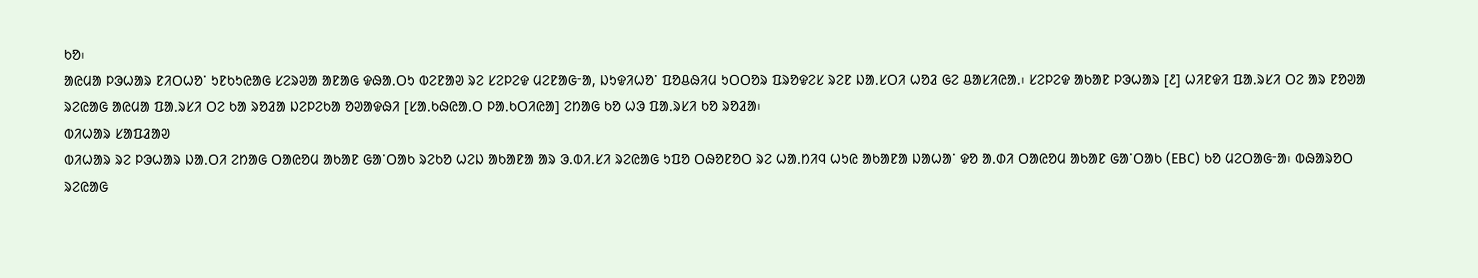ᱠᱚ᱾
ᱟᱭᱢᱟ ᱞᱳᱦᱟᱨ ᱱᱤᱛᱦᱚᱸ ᱩᱱᱠᱩᱭᱟᱜ ᱥᱮᱨᱣᱟ ᱟᱱᱟᱜ ᱫᱷᱟᱹᱛᱩ ᱵᱮᱱᱟᱣ ᱨᱮ ᱥᱮᱞᱮᱫ ᱢᱮᱱᱟᱜᱼᱟ, ᱡᱩᱫᱤᱦᱚᱸ ᱯᱚᱪᱷᱤᱢ ᱩᱛᱛᱚᱨ ᱯᱨᱚᱫᱮᱥ ᱨᱮᱱ ᱡᱟᱹᱥᱛᱤ ᱦᱚᱲ ᱜᱮ ᱪᱟᱥᱤᱭᱟᱹ᱾ ᱥᱮᱞᱮᱫ ᱟᱠᱟᱱ ᱞᱳᱦᱟᱨ [᱒] ᱦᱤᱱᱫᱤ ᱯᱟᱹᱨᱥᱤ ᱛᱮ ᱟᱨ ᱱᱚᱣᱟ ᱨᱮᱭᱟᱜ ᱟᱭᱢᱟ ᱯᱟᱹᱨᱥᱤ ᱛᱮ ᱠᱟ ᱨᱚᱲᱟ ᱡᱮᱞᱮᱠᱟ ᱚᱣᱟᱫᱷᱤ [ᱥᱟᱹᱠᱷᱭᱟᱹᱛ ᱞᱟᱹᱠᱛᱤᱭᱟ] ᱮᱴᱟᱜ ᱠᱚ ᱦᱳ ᱯᱟᱹᱨᱥᱤ ᱠᱚ ᱨᱚᱲᱟ᱾
ᱵᱤᱦᱟᱨ ᱥᱟᱯᱲᱟᱣ
ᱵᱤᱦᱟᱨ ᱨᱮ ᱞᱳᱦᱟᱨ ᱡᱟᱹᱛᱤ ᱮᱴᱟᱜ ᱛᱟᱭᱚᱢ ᱟᱠᱟᱱ ᱜᱟᱸᱛᱟᱠ ᱨᱮᱠᱚ ᱦᱮᱡ ᱟᱠᱟᱱᱟ ᱟᱨ ᱳ.ᱵᱤ.ᱥᱤ ᱨᱮᱭᱟᱜ ᱩᱯᱚ ᱛᱷᱚᱱᱚᱛ ᱨᱮ ᱦᱟᱹᱴᱤᱧ ᱦᱩᱭ ᱟᱠᱟᱱᱟ ᱡᱟᱦᱟᱸ ᱫᱚ ᱟᱹᱰᱤ ᱛᱟᱭᱚᱢ ᱟᱠᱟᱱ ᱜᱟᱸᱛᱟᱠ (EBC) ᱠᱚ ᱢᱮᱛᱟᱜᱼᱟ᱾ ᱵᱷᱟᱨᱚᱛ ᱨᱮᱭᱟᱜ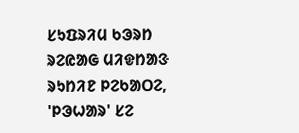ᱥᱩᱯᱨᱤᱢ ᱠᱳᱨᱴ ᱨᱮᱭᱟᱜ ᱢᱤᱫᱴᱟᱝ ᱨᱩᱴᱤᱱ ᱞᱮᱠᱟᱛᱮ, 'ᱞᱳᱦᱟᱨ' ᱥᱮ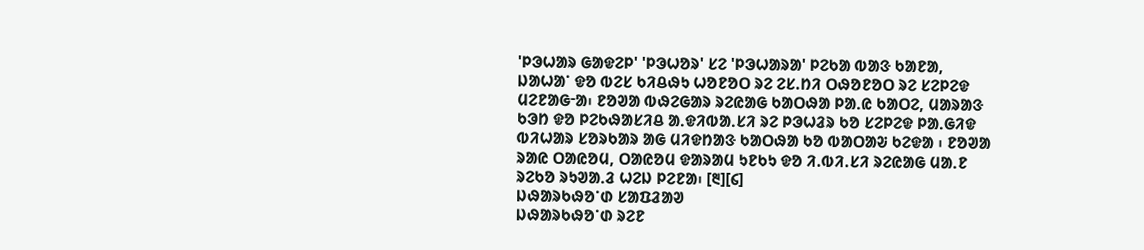'ᱞᱳᱦᱟᱨ ᱜᱟᱫᱮᱞ' 'ᱞᱳᱦᱚᱨ' ᱥᱮ 'ᱞᱳᱦᱟᱨᱟ' ᱞᱮᱠᱟ ᱵᱟᱝ ᱠᱟᱱᱟ, ᱡᱟᱦᱟᱸ ᱫᱚ ᱵᱮᱥ ᱠᱤᱪᱷᱩ ᱦᱚᱱᱚᱛ ᱨᱮ ᱮᱥ.ᱴᱤ ᱛᱷᱚᱱᱚᱛ ᱨᱮ ᱥᱮᱞᱮᱫ ᱢᱮᱱᱟᱜᱼᱟ᱾ ᱱᱚᱣᱟ ᱵᱷᱮᱜᱟᱨ ᱨᱮᱭᱟᱜ ᱠᱟᱛᱷᱟ ᱞᱟᱹᱭ ᱠᱟᱛᱮ, ᱢᱟᱨᱟᱝ ᱠᱳᱴ ᱫᱚ ᱞᱮᱠᱷᱟᱥᱤᱪ ᱟᱹᱫᱤᱵᱟᱹᱥᱤ ᱨᱮ ᱞᱳᱦᱲᱨ ᱠᱚ ᱥᱮᱞᱮᱫ ᱞᱟᱹᱜᱤᱫ ᱵᱤᱦᱟᱨ ᱥᱚᱨᱠᱟᱨ ᱟᱜ ᱢᱤᱫᱴᱟᱝ ᱠᱟᱛᱷᱟ ᱠᱚ ᱵᱟᱛᱟᱶ ᱠᱮᱫᱟ ᱾ ᱱᱚᱣᱟ ᱨᱟᱭ ᱛᱟᱭᱚᱢ, ᱛᱟᱭᱚᱢ ᱫᱟᱨᱟᱢ ᱩᱱᱠᱩ ᱫᱚ ᱤ.ᱵᱤ.ᱥᱤ ᱨᱮᱭᱟᱜ ᱢᱟᱹᱱ ᱨᱮᱠᱚ ᱨᱩᱣᱟᱹᱲ ᱦᱮᱡ ᱞᱮᱱᱟ᱾ [᱓][᱔]
ᱡᱷᱟᱨᱠᱷᱚᱸᱰ ᱥᱟᱯᱲᱟᱣ
ᱡᱷᱟᱨᱠᱷᱚᱸᱰ ᱨᱮᱱ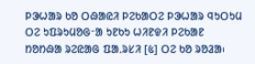ᱞᱳᱦᱟᱨ ᱠᱚ ᱛᱷᱟᱭᱤ ᱞᱮᱠᱟᱛᱮ ᱞᱳᱦᱟᱨ ᱧᱩᱛᱩᱢ ᱛᱮ ᱩᱯᱨᱩᱢᱚᱜᱼᱟ ᱩᱱᱠᱩ ᱦᱤᱱᱫᱤ ᱞᱮᱠᱟᱱ ᱴᱚᱴᱷᱟ ᱨᱮᱭᱟᱜ ᱯᱟᱹᱨᱥᱤ [᱕] ᱛᱮ ᱠᱚ ᱨᱚᱲᱟ᱾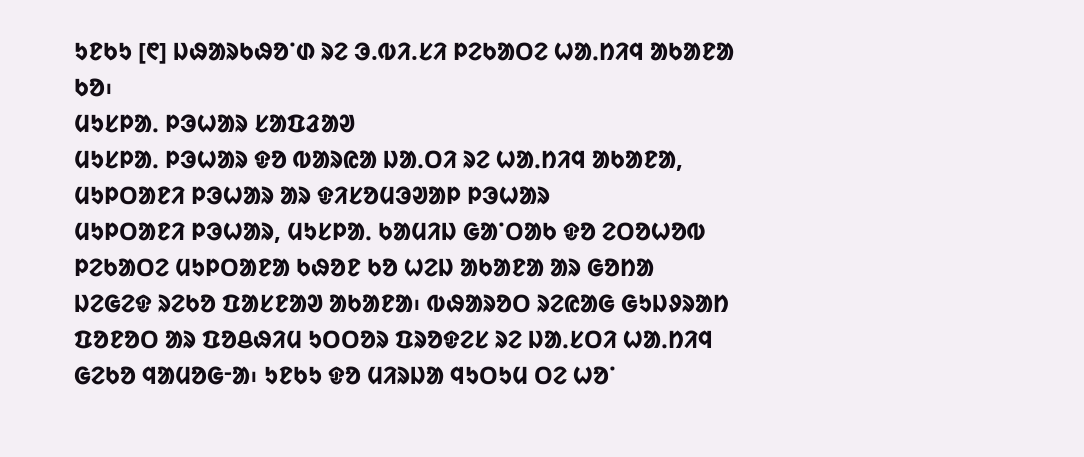ᱩᱱᱠᱩ [᱖] ᱡᱷᱟᱨᱠᱷᱚᱸᱰ ᱨᱮ ᱳ.ᱵᱤ.ᱥᱤ ᱞᱮᱠᱟᱛᱮ ᱦᱟᱹᱴᱤᱧ ᱟᱠᱟᱱᱟ ᱠᱚ᱾
ᱢᱩᱥᱞᱟᱹ ᱞᱳᱦᱟᱨ ᱥᱟᱯᱲᱟᱣ
ᱢᱩᱥᱞᱟᱹ ᱞᱳᱦᱟᱨ ᱫᱚ ᱵᱟᱨᱭᱟ ᱡᱟᱹᱛᱤ ᱨᱮ ᱦᱟᱹᱴᱤᱧ ᱟᱠᱟᱱᱟ, ᱢᱩᱞᱛᱟᱱᱤ ᱞᱳᱦᱟᱨ ᱟᱨ ᱫᱤᱥᱚᱢᱳᱣᱟᱞ ᱞᱳᱦᱟᱨ
ᱢᱩᱞᱛᱟᱱᱤ ᱞᱳᱦᱟᱨ, ᱢᱩᱥᱞᱟᱹ ᱠᱟᱢᱤᱡ ᱜᱟᱸᱛᱟᱠ ᱫᱚ ᱮᱛᱚᱦᱚᱵ ᱞᱮᱠᱟᱛᱮ ᱢᱩᱞᱛᱟᱱᱟ ᱠᱷᱚᱱ ᱠᱚ ᱦᱮᱡ ᱟᱠᱟᱱᱟ ᱟᱨ ᱜᱚᱴᱟ ᱡᱮᱜᱮᱫ ᱨᱮᱠᱚ ᱯᱟᱥᱱᱟᱣ ᱟᱠᱟᱱᱟ᱾ ᱵᱷᱟᱨᱚᱛ ᱨᱮᱭᱟᱜ ᱜᱩᱡᱽᱨᱟᱴ ᱯᱚᱱᱚᱛ ᱟᱨ ᱯᱚᱪᱷᱤᱢ ᱩᱛᱛᱚᱨ ᱯᱨᱚᱫᱮᱥ ᱨᱮ ᱡᱟᱹᱥᱛᱤ ᱦᱟᱹᱴᱤᱧ ᱜᱮᱠᱚ ᱧᱟᱢᱚᱜᱼᱟ᱾ ᱩᱱᱠᱩ ᱫᱚ ᱢᱤᱨᱡᱟ ᱧᱩᱛᱩᱢ ᱛᱮ ᱦᱚᱸ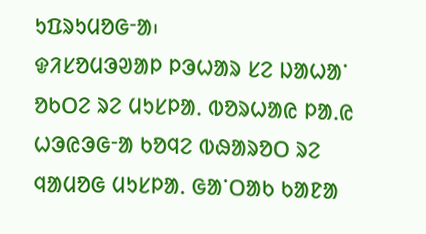ᱩᱯᱨᱩᱢᱚᱜᱼᱟ᱾
ᱫᱤᱥᱚᱢᱳᱣᱟᱞ ᱞᱳᱦᱟᱨ ᱥᱮ ᱡᱟᱦᱟᱸ ᱚᱠᱛᱮ ᱨᱮ ᱢᱩᱥᱞᱟᱹ ᱵᱚᱨᱦᱟᱭ ᱞᱟᱹᱭ ᱦᱳᱭᱳᱜᱼᱟ ᱠᱚᱧᱮ ᱵᱷᱟᱨᱚᱛ ᱨᱮ ᱧᱟᱢᱚᱜ ᱢᱩᱥᱞᱟᱹ ᱜᱟᱸᱛᱟᱠ ᱠᱟᱱᱟ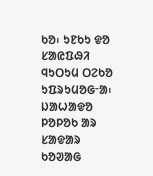ᱠᱚ᱾ ᱩᱱᱠᱩ ᱫᱚ ᱥᱟᱭᱯᱷᱤ ᱧᱩᱛᱩᱢ ᱛᱮᱠᱚ ᱩᱯᱨᱩᱢᱚᱜᱼᱟ᱾ ᱡᱟᱦᱟᱫᱚ ᱞᱚᱞᱚᱠ ᱟᱨ ᱥᱟᱫᱟᱨ ᱠᱚᱣᱟᱜ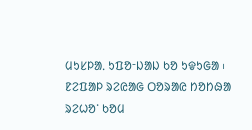ᱢᱩᱥᱞᱟᱹ ᱩᱯᱚᱼᱡᱟᱡ ᱠᱚ ᱩᱫᱩᱜᱟ ᱾ ᱱᱮᱯᱟᱞ ᱨᱮᱭᱟᱜ ᱛᱚᱨᱟᱭ ᱴᱚᱴᱷᱟ ᱨᱮᱦᱚᱸ ᱠᱚᱢ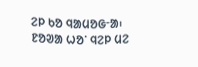ᱮᱞ ᱠᱚ ᱧᱟᱢᱚᱜᱼᱟ᱾
ᱱᱚᱣᱟ ᱦᱚᱸ ᱧᱮᱞ ᱢᱮ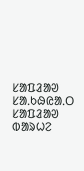ᱥᱟᱯᱲᱟᱣ
ᱥᱟᱹᱠᱷᱭᱟᱹᱛ ᱥᱟᱯᱲᱟᱣ
ᱵᱟᱨᱦᱮ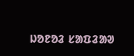ᱡᱚᱱᱚᱲ ᱥᱟᱯᱲᱟᱣ